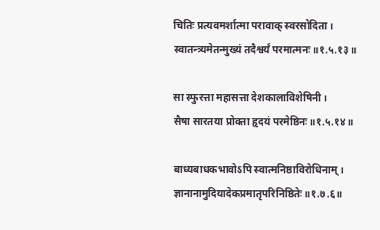चितिः प्रत्यवमर्शात्मा परावाक् स्वरसोदिता।
स्वातन्त्र्यमेतन्मुख्यं तदैश्वर्यं परमात्मनः॥१.५.१३॥

सा स्फुरत्ता महासत्ता देशकालाविशेषिनी।
सैषा सारतया प्रोक्ता हृदयं परमेष्ठिनः॥१.५.१४॥

बाध्यबाधकभावोऽपि स्वात्मनिष्ठाविरोधिनाम्।
ज्ञानानामुदियादेकप्रमातृपरिनिष्ठितेः॥१.७.६॥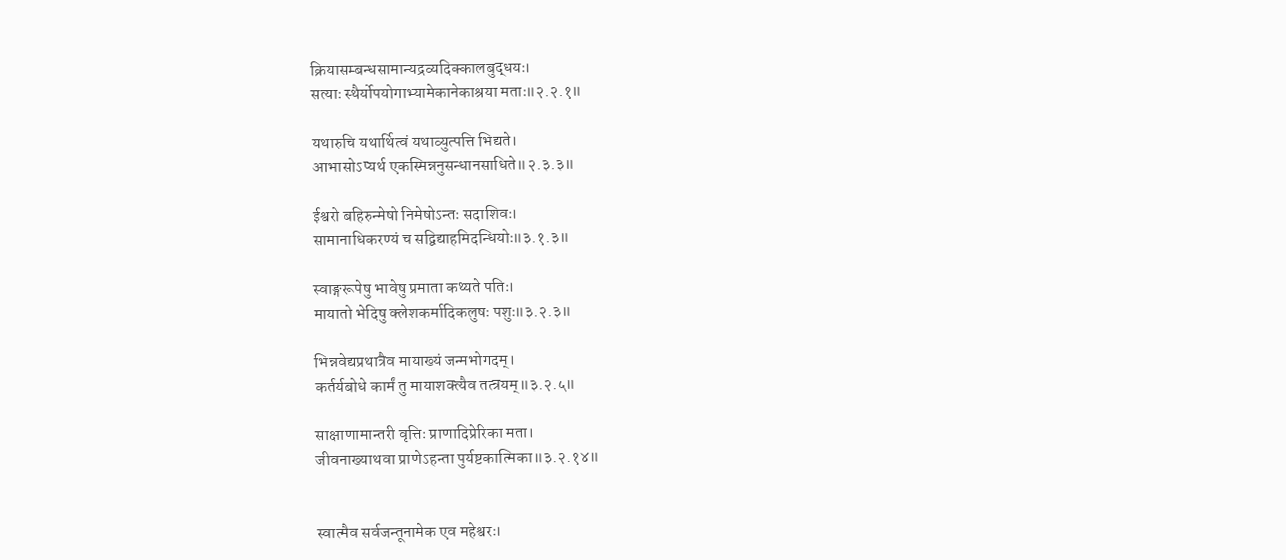क्रियासम्बन्धसामान्यद्रव्यदिक्कालबुद्धयः।
सत्याः स्थैर्योपयोगाभ्यामेकानेकाश्रया मताः॥२.२.१॥

यथारुचि यथार्थित्वं यथाव्युत्पत्ति भिद्यते।
आभासोऽप्यर्थ एकस्मिन्ननुसन्धानसाधिते॥२.३.३॥

ईश्वरो बहिरुन्मेषो निमेषोऽन्तः सदाशिवः।
सामानाधिकरण्यं च सद्विद्याहमिदन्धियोः॥३.१.३॥

स्वाङ्गरूपेषु भावेषु प्रमाता कथ्यते पतिः।
मायातो भेदिषु क्लेशकर्मादिकलुषः पशुः॥३.२.३॥

भिन्नवेद्यप्रथात्रैव मायाख्यं जन्मभोगदम्।
कर्तर्यबोधे कार्मं तु मायाशक्त्यैव तत्त्रयम्॥३.२.५॥

साक्षाणामान्तरी वृत्तिः प्राणादिप्रेरिका मता।
जीवनाख्याथवा प्राणेऽहन्ता पुर्यष्टकात्मिका॥३.२.१४॥


स्वात्मैव सर्वजन्तूनामेक एव महेश्वरः।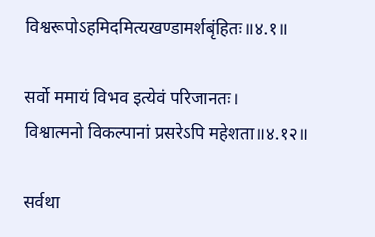विश्वरूपोऽहमिदमित्यखण्डामर्शबृंहितः॥४.१॥

सर्वो ममायं विभव इत्येवं परिजानतः।
विश्वात्मनो विकल्पानां प्रसरेऽपि महेशता॥४.१२॥

सर्वथा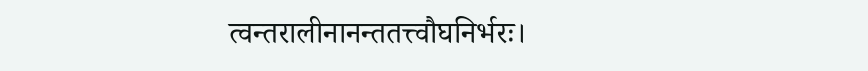त्वन्तरालीनानन्ततत्त्वौघनिर्भरः।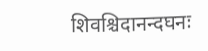शिवश्चिदानन्दघनः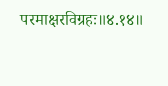परमाक्षरविग्रहः॥४.१४॥